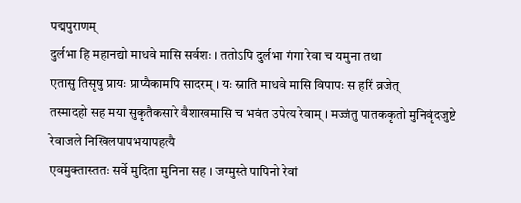पद्मपुराणम्
दुर्लभा हि महानद्यो माधवे मासि सर्वशः । ततोऽपि दुर्लभा गंगा रेवा च यमुना तथा
एतासु तिसृषु प्रायः प्राप्यैकामपि सादरम् । यः स्नाति माधवे मासि विपापः स हरिं व्रजेत्
तस्मादहो सह मया सुकृतैकसारे वैशाखमासि च भवंत उपेत्य रेवाम् । मज्जंतु पातककृतो मुनिवृंदजुष्टे रेवाजले निखिलपापभयापहत्यै
एवमुक्तास्ततः सर्वे मुदिता मुनिना सह । जग्मुस्ते पापिनो रेवां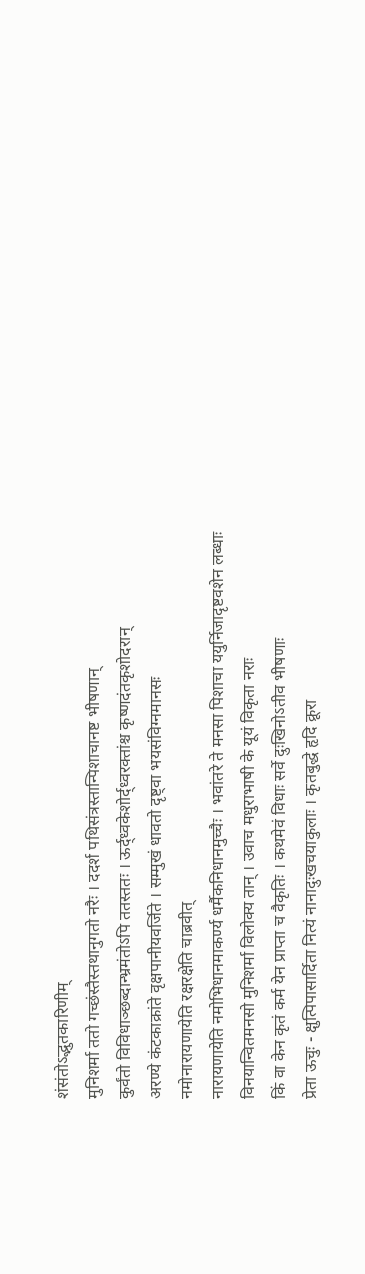शंसंतोऽद्भुतकारिणीम्
मुनिशर्मा ततो गच्छंस्तैस्तथानुगतो नरैः । ददर्श पथिसंत्रस्तान्पिशाचानष्ट भीषणान्
कुर्वंतो विविधाञ्छब्दान्भ्रमंतोऽपि ततस्ततः । ऊर्द्ध्वकेशोर्द्ध्वरक्तांश्च कृष्णदंतकृशोदरान्
अरण्ये कंटकाक्रांते वृक्षपानीयवर्जिते । सम्मुखं धावतो दृष्ट्वा भयसंविग्नमानसः
नमोनारायणायेति रक्षरक्षेति चाब्रवीत्
नारायणायेति नमोभिधानमाकर्ण्य धर्मैकनिधानमुच्चैः । भवांतरे ते मनसा पिशाचा ययुर्निजादृष्टवशेन लब्धाः
विनयान्वितमनसो मुनिशर्मा विलोक्य तान् । उवाच मधुराभाषी के यूयं विकृता नराः
किं वा केन कृतं कर्म येन प्राप्ता च वैकृतिः । कथमेवं विधाः सर्वे दुःखिनोऽतीव भीषणाः
प्रेता ऊचुः - क्षुत्पिपासार्दिता नित्यं नानादुःखचयाकुलाः । कृतबुद्धे हृदि क्रूरा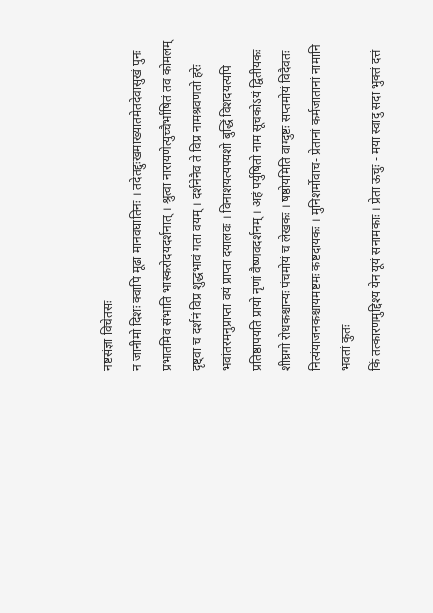नष्टसंज्ञा विचेतसः
न जानीमो दिशः क्वापि मूढा मानवघातिनः । तदेतद्दुःखमाख्यातमेतदेवासुखं पुनः
प्रभातमिव संभाति भास्करोदयदर्शनात् । श्रुत्वा नारायणेत्युच्चैर्भाषितं तव कोमलम्
दृष्ट्वा च दर्शनं विप्र शुद्धभावं गता वयम् । दर्शनेनैव ते विप्र नामश्रवणतो हरेः
भवांतरमनुप्राप्ता वयं प्राप्ता दयालवः । विनाशयत्यपयशो बुद्धिं विशदयत्यपि
प्रतिष्ठापयति प्रायो नृणां वैष्णवदर्शनम् । अहं पर्युषितो नाम सूचकोऽयं द्वितीयकः
शीघ्रगो रोधकश्चान्यः पंचमोयं च लेखकः । षष्ठोयमिति वाग्दुष्टः सप्तमोयं विदैवतः
नित्यंयाजनकश्चायमष्टमः कष्टदायकः । मुनिशर्मोवाच- प्रेतानां कर्मजातानां नामानि भवतां कुतः
किं तत्कारणमुद्दिश्य येन यूयं सनामकाः । प्रेता ऊचुः - मया स्वादु सदा भुक्तं दत्तं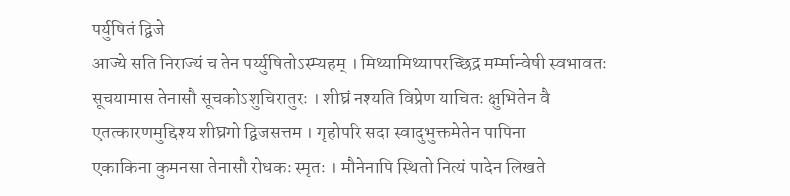पर्युषितं द्विजे
आज्ये सति निराज्यं च तेन पर्य्युषितोऽस्म्यहम् । मिथ्यामिथ्यापरच्छिद्र मर्म्मान्वेषी स्वभावतः
सूचयामास तेनासौ सूचकोऽशुचिरातुरः । शीघ्रं नश्यति विप्रेण याचितः क्षुभितेन वै
एतत्कारणमुद्दिश्य शीघ्रगो द्विजसत्तम । गृहोपरि सदा स्वादुभुक्तमेतेन पापिना
एकाकिना कुमनसा तेनासौ रोधकः स्मृतः । मौनेनापि स्थितो नित्यं पादेन लिखते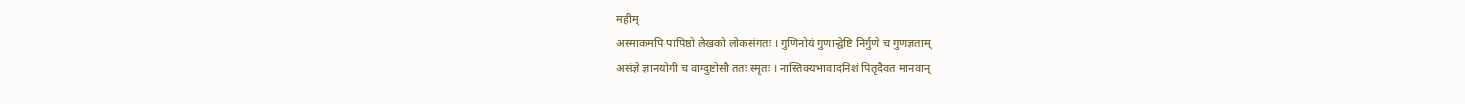महीम्
अस्माकमपि पापिष्ठो लेखको लोकसंगतः । गुणिनोयं गुणान्द्वेष्टि निर्गुणे च गुणज्ञताम्
असंज्ञे ज्ञानयोगी च वाग्दुष्टोसौ ततः स्मृतः । नास्तिक्यभावादनिशं पितृदैवत मानवान्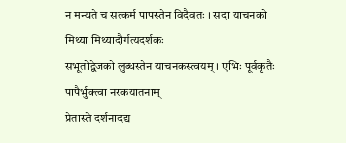न मन्यते च सत्कर्म पापस्तेन विदैवतः । सदा याचनको मिथ्या मिथ्यादौर्गत्यदर्शकः
सभूतोद्वेजको लुब्धस्तेन याचनकस्त्वयम् । एभिः पूर्वकृतैः पापैर्भुक्त्वा नरकयातनाम्
प्रेतास्ते दर्शनादद्य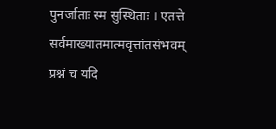पुनर्जाताः स्म सुस्थिताः । एतत्ते सर्वमाख्यातमात्मवृत्तांतसंभवम्
प्रश्नं च यदि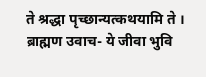ते श्रद्धा पृच्छान्यत्कथयामि ते । ब्राह्मण उवाच- ये जीवा भुवि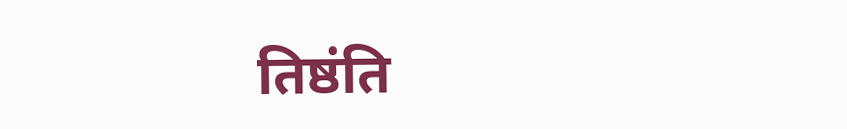तिष्ठंति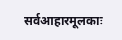सर्वआहारमूलकाः